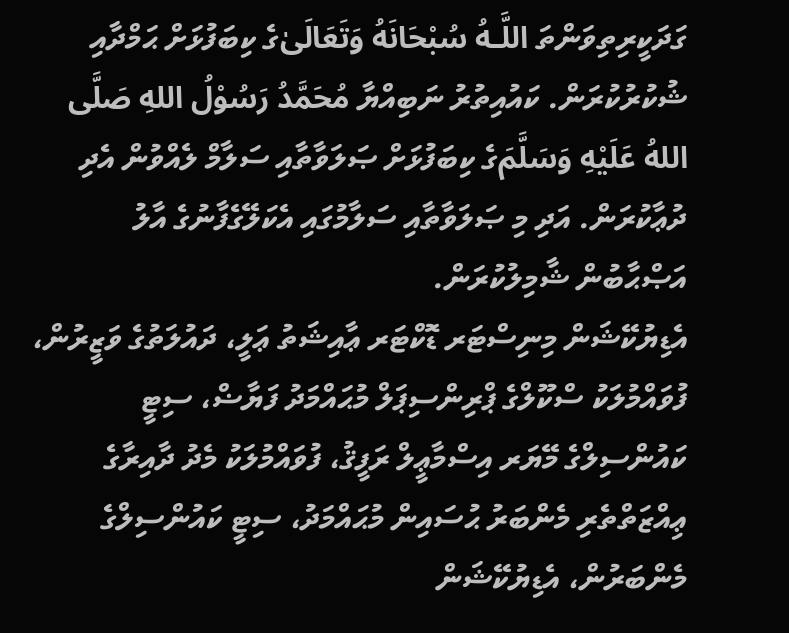ގަދަކީރިތިވަންތަ اللَّـهُ سُبْحَانَهُ وَتَعَالَىٰގެ ކިބަފުޅަށް ޙަމްދާއި ޝުކުރުކުރަން. ކައުއިތުރު ނަބިއްޔާ مُحَمَّدُ رَسُوْلُ اللهِ صَلَّى اللهُ عَلَيْهِ وَسَلَّمَގެ ކިބަފުޅަށް ޞަލަވާތާއި ސަލާމް ލެއްވުން އެދި ދުޢާކުރަން. އަދި މި ޞަލަވާތާއި ސަލާމުގައި އެކަލޭގެފާނުގެ އާލު އަޞްޙާބުން ޝާމިލުކުރަން.
އެޑިޔުކޭޝަން މިނިސްޓަރ ޑޮކްޓަރ ޢާއިޝަތު ޢަލީ، ދައުލަތުގެ ވަޒީރުން، ފުވައްމުލަކު ސްކޫލްގެ ޕްރިންސިޕަލް މުޙައްމަދު ފަޔާޟް، ސިޓީ ކައުންސިލްގެ މޭޔަރ އިސްމާޢީލް ރަފީޤު، ފުވައްމުލަކު މެދު ދާއިރާގެ ޢިއްޒަތްތެރި މެންބަރު ޙުސައިން މުޙައްމަދު، ސިޓީ ކައުންސިލްގެ މެންބަރުން، އެޑިޔުކޭޝަން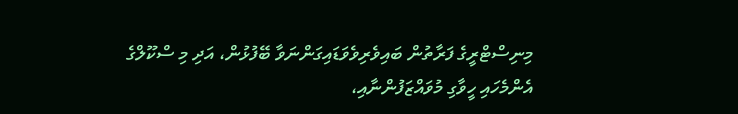މިނިސްޓްރީގެ ފަރާތުން ބައިވެރިވެވަޑައިގަންނަވާ ބޭފުޅުން، އަދި މި ސްކޫލްގެ އެންމެހައި ހީވާގި މުވައްޒަފުންނާއި،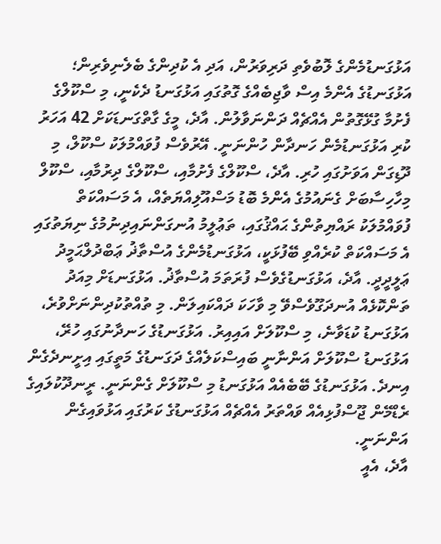އަޅުގަނޑުމެންގެ ލޮބުވެތި ދަރިވަރުން، އަދި އެ ކުދިންގެ ބެލެނިވެރިން؛
އަޅުގަނޑުގެ އެންމެ އިސް ވާޖިބެއްގެ ގޮތުގައި އަޅުގަނޑު ދެކެނީ، މި ސްކޫލްގެ ފެށުމާ ގުޅޭގޮތުން އެއްޗެއް ދަންނަވާލުން. އާދެ، މީގެ ގާތްގަނޑަކަށް 42 އަހަރު ކުރި އަޅުގަނޑުމެން ހަނދާން ހުންނަނީ. އޭރުވެސް ފުވައްމުލަކު ސްކޫލް، މި ދޫޑިގަން އަވަށުގައި ހުރި. އާދެ، ސްކޫލްގެ ފެށުމާއި، ސްކޫލްގެ ދިރުމާއި، ސްކޫލް މިހާހިސާބަށް ގެނައުމުގެ އެންމެ ބޮޑު މަސްއޫލިއްޔަތެއް، އެ މަސައްކަތް ފުވައްމުލަކު ރައްޔިތުންގެ ޙައްޤުގައި، ތަޢުލީމު އުނގަންނައިދިނުމުގެ ނިޔަތުގައި އެ މަސައްކަތް ކުރެއްވި ބޭފުޅަކީ، އަޅުގަނޑުމެންގެ އުސްތާޛު ޢަބްދުލްޙަމީދު ޢަލީދީދީ. އާދެ، އަޅުގަނޑުގެވެސް ފުރަތަމަ އުސްތާޛު. އަޅުގަނޑަށް މިއަދު ތަންކޮޅެއް އުނދަގޫވެސްވޭ މި ވާހަކަ ދައްކައިލަން. މި ތުއްތުކުދިންނަށްވުރެ، އަޅުގަނޑު ކުޑަވާނެ، މި ސްކޫލަށް އައިއިރު. އަޅުގަނޑުގެ ހަނދާނުގައި ހުރޭ، އަޅުގަނޑު ސްކޫލަށް އަންނާނީ ބައިސްކަލެއްގެ ދަގަނޑުގެ މަތީގައި އިށީނދެގެން އިނދެ. އަޅުގަނޑުގެ ބޭބެއެއް އަޅުގަނޑު މި ސްކޫލަށް ގެންނަނީ. ރީނދޫކުލައިގެ ރެޑްމޭން ޖޫސްފުޅިއެއް ވައްތަރު އެއްޗެއް އަޅުގަނޑުގެ ކަރުގައި އަޅުވައިގެން އަންނަނީ.
އާދެ، އެއީ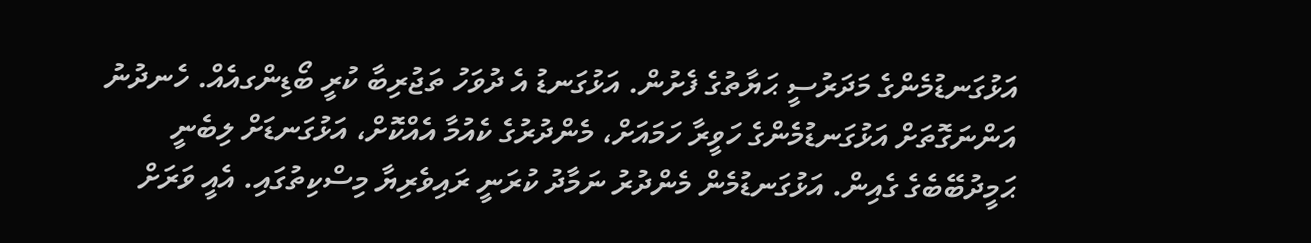އަޅުގަނޑުމެންގެ މަދަރުސީ ޙަޔާތުގެ ފެށުން. އަޅުގަނޑު އެ ދުވަހު ތަޖުރިބާ ކުރީ ބޯޑިންގއެއް. ހެނދުނު އަންނަގޮތަށް އަޅުގަނޑުމެންގެ ހަވީރާ ހަމައަށް، މެންދުރުގެ ކެއުމާ އެއްކޮށް، އަޅުގަނޑަށް ލިބެނީ ޙަމީދުބޭބެގެ ގެއިން. އަޅުގަނޑުމެން މެންދުރު ނަމާދު ކުރަނީ ރައިވެރިޔާ މިސްކިތުގައި. އެއީ ވަރަށް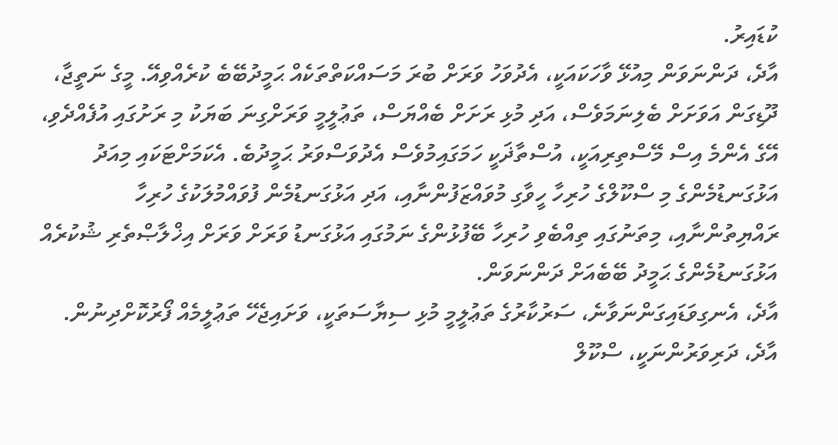ކުޑައިރު.
އާދެ، ދަންނަވަން މިއުޅޭ ވާހަކައަކީ، އެދުވަހު ވަރަށް ބުރަ މަސައްކަތްތަކެއް ޙަމީދުބޭބެ ކުރެއްވިއޭ. މީގެ ނަތީޖާ، ދޫޑިގަން އަވަށަށް ބެލިނަމަވެސް، އަދި މުޅި ރަށަށް ބެއްޔަސް، ތަޢުލީމީ ވަރަށްގިނަ ބަޔަކު މި ރަށުގައި އުފެއްދެވި، އޭގެ އެންމެ އިސް މޭސްތިރިއަކީ، އުސްތާޛަކީ ހަމަގައިމުވެސް އެދުވަސްވަރު ޙަމީދުބެ. އެކަމަށްޓަކައި މިއަދު އަޅުގަނޑުމެންގެ މި ސްކޫލްގެ ހުރިހާ ހީވާގި މުވައްޒަފުންނާއި، އަދި އަޅުގަނޑުމެން ފުވައްމުލަކުގެ ހުރިހާ ރައްޔިތުންނާއި، މިތަނުގައި ތިއްބެވި ހުރިހާ ބޭފުޅުންގެ ނަމުގައި އަޅުގަނޑު ވަރަށް ވަރަށް އިޚްލާޞްތެރި ޝުކުރެއް އަޅުގަނޑުމެންގެ ޙަމީދު ބޭބެއަށް ދަންނަވަން.
އާދެ، އެނގިވަޑައިގަންނަވާނެ، ސަރުކާރުގެ ތަޢުލީމީ މުޅި ސިޔާސަތަކީ، ވަށައިޖެހޭ ތަޢުލީމެއް ފޯރުކޮށްދިނުން. އާދެ، ދަރިވަރުންނަކީ، ސްކޫލް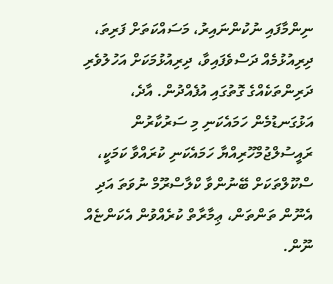ނިންމާފައި ނުކުންނައިރު، މަސައްކަތަށް ފަރިތަ، ދިރިއުޅުމެއް ދަސްވެފައިވާ، ދިރިއުޅުމަކަށް އަހުލުވެރި ދަރިންތަކެއްގެ ގޮތުގައި އުފެއްދުން. އާދެ، އަޅުގަނޑުމެން ހަމައެކަނި މި ސަރުކާރުން ރައީސުލްޖުމްހޫރިއްޔާ ހަމައެކަނި ކުރައްވާ ކަމަކީ، ސްކޫލްތަކަށް ބޭނުންވާ ކްލާސްރޫމް ނުވަތަ އަދި އެނޫން ތަންތަން، ޢިމާރާތް ކުރެއްވުން އެކަންޏެއް ނޫން.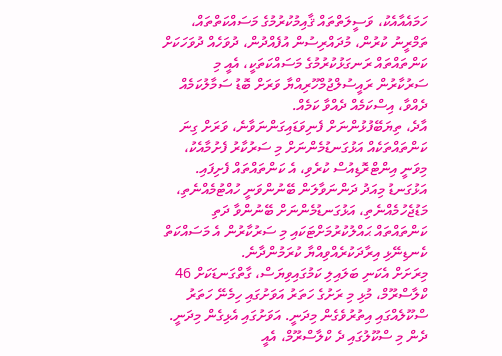ހަމައެއާއެކު، ވަސީލަތްތައް ޤާއިމުކުރުމުގެ މަސައްކަތްތައް، ތަމްރީނު ކުރުން، މުދައްރިސުން އުފެއްދުން، ދުވަހެއް ދުވަހަކަށް ކަންތައްތައް ރަނގަޅުކުރުމުގެ މަސައްކަތަކީ، އެއީ މި ސަރުކާރުން ރައީސުލްޖުމްހޫރިއްޔާ ވަރަށް ބޮޑު ސަމާލުކަމެއް ދެއްވާ، އިސްކަމެއް ދެއްވާ ކަމެއް.
އާދެ، ތިޔަބޭފުޅުންނަށް ފެނިވަޑައިގަންނަވާނެ، ވަރަށް ގިނަ ކަންތައްތަކެއް އަޅުގަނޑުމެންނަށް މި ސަރުކާރު ފެށުމާއެކު، މިވަނީ އިންޓްރޮޑިއުސް ކުރެވި، އެ ކަންތައްތައް ފެށިފައި. އަޅުގަނޑު މިއަދު ދަންނަވާލަން ބޭނުންވަނީ ހުއްޓުމެއްނެތި، މަޑުޖެހުމެއްނެތި، އަޅުގަނޑުމެންނަށް ބޭނުންވާ ދަތި ކަންތައްތައް ޙައްލުކުރުމަށްޓަކައި މި ސަރުކާރުން އެ މަސައްކަތް ކެނޑިނޭޅި އިރާދަކުރެއްވިއްޔާ ކުރަމުންދާނެ.
މިރަށަށް އެކަނި ބަލައިލި ކަމުގައިވިޔަސް، ގާތްގަނޑަކަށް 46 ކްލާސްރޫމް، މުޅި މި ރަށުގެ ހަތަރު އަވަށުގައި ހިމެނޭ ހަތަރު ސްކޫލެއްގައި އިތުރުވެގެން މިދަނީ. އަވަށުގައި އެޅިގެން މިދަނީ. ދެން މި ސްކޫލުގައި ދެ ކްލާސްރޫމް، އެއީ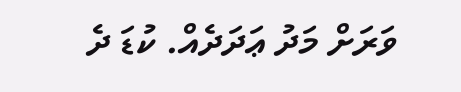ވަރަށް މަދު ޢަދަދެއް. ކުޑަ ދެ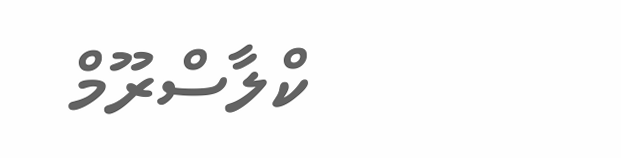ކްލާސްރޫމް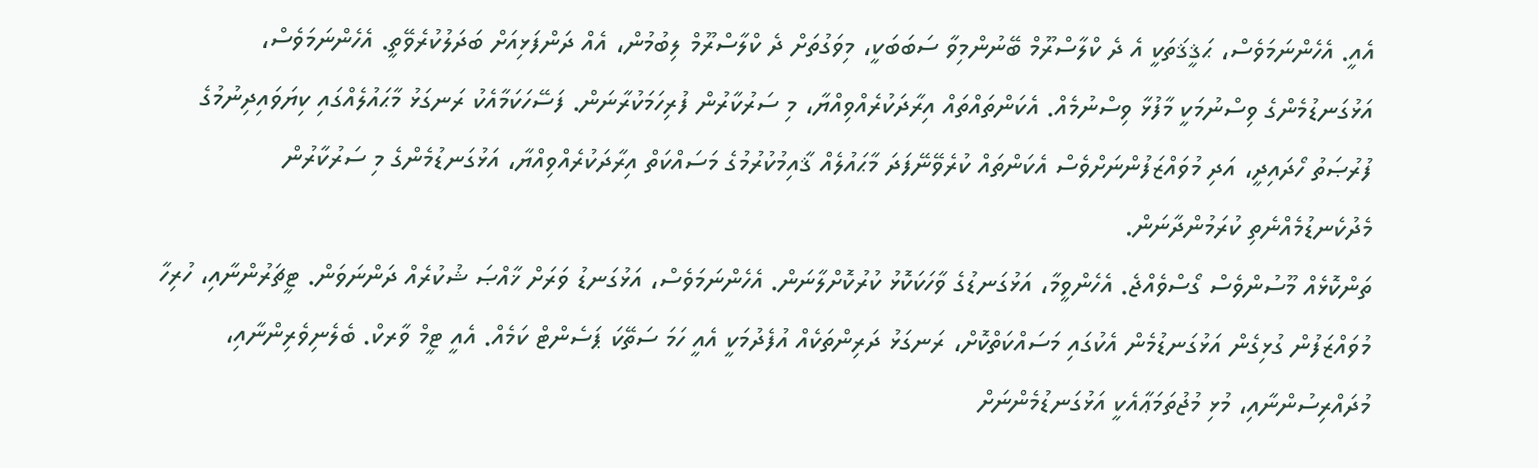އެއީ. އެހެންނަމަވެސް، ޙަޤީޤަތަކީ އެ ދެ ކްލާސްރޫމް ބޭނުންމިވާ ސަބަބަކީ، މިވަގުތަށް ދެ ކްލާސްރޫމް ލިބުމުން، އެއް ދަންފަޅިއަށް ބަދަލުކުރެވޭތީ. އެހެންނަމަވެސް، އަޅުގަނޑުމެންގެ ވިސްނުމަކީ މާފުޅާ ވިސްނުމެއް. އެކަންތައްތައް އިރާދަކުރެއްވިއްޔާ، މި ސަރުކާރުން ފުރިހަމަކުރާނަން. ފަސޭހަކަމާއެކު ރަނގަޅު މާޙައުލެއްގައި ކިޔަވައިދިނުމުގެ ފުރުޞަތު ހޯދައިދީ، އަދި މުވައްޒަފުންނަށްވެސް އެކަންތައް ކުރެވޭނޭފަދަ މާޙައުލެއް ޤާއިމުކުރުމުގެ މަސައްކަތް އިރާދަކުރެއްވިއްޔާ، އަޅުގަނޑުމެންގެ މި ސަރުކާރުން މެދުކެނޑުމެއްނެތި ކުރަމުންދާނަން.
ތަންކޮޅެއް މޫސުންވެސް ގޯސްވެއްޖެ. އެހެންވީމާ، އަޅުގަނޑުގެ ވާހަކަކޮޅު ކުރުކޮށްލާނަން. އެހެންނަމަވެސް، އަޅުގަނޑު ވަރަށް ޚާއްޞަ ޝުކުރެއް ދަންނަވަން. ޓީޗަރުންނާއި، ހުރިހާ މުވައްޒަފުން ގުޅިގެން އަޅުގަނޑުމެން އެކުގައި މަސައްކަތްކޮށް، ރަނގަޅު ދަރިންތަކެއް އުފެދުމަކީ އެއީ ހަމަ ސަތޭކަ ޕަސެންޓް ކަމެއް. އެއީ ޓީމް ވާރކް. ބެލެނިވެރިންނާއި، މުދައްރިސުންނާއި، މުޅި މުޖުތަމަޢާއެކީ އަޅުގަނޑުމެންނަށް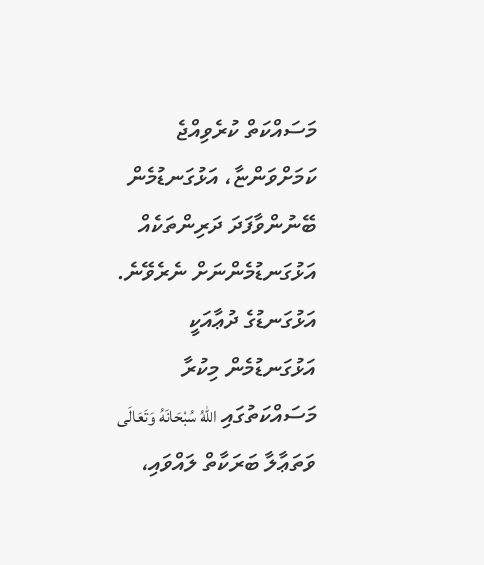މަސައްކަތް ކުރެވިއްޖެ ކަމަށްވަންޏާ، އަޅުގަނޑުމެން ބޭނުންވާފަދަ ދަރިންތަކެއް އަޅުގަނޑުމެންނަށް ނެރެވޭނެ.
އަޅުގަނޑުގެ ދުޢާއަކީ އަޅުގަނޑުމެން މިކުރާ މަސައްކަތުގައި اللهُ سُبْحَانَهُ وَتَعَالَى ވަތަޢާލާ ބަރަކާތް ލައްވައި،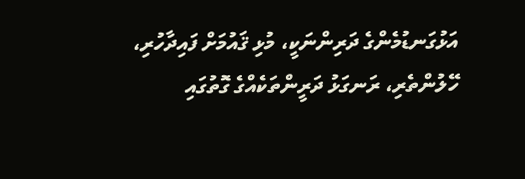އަޅުގަނޑުމެންގެ ދަރިންނަކީ، މުޅި ޤައުމަށް ފައިދާހުރި، ހޭލުންތެރި، ރަނގަޅު ދަރީންތަކެއްގެ ގޮތުގައި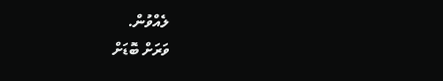ލެއްވުން.
ވަރަށް ބޮޑަށް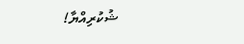ޝުކުރިއްޔާ!